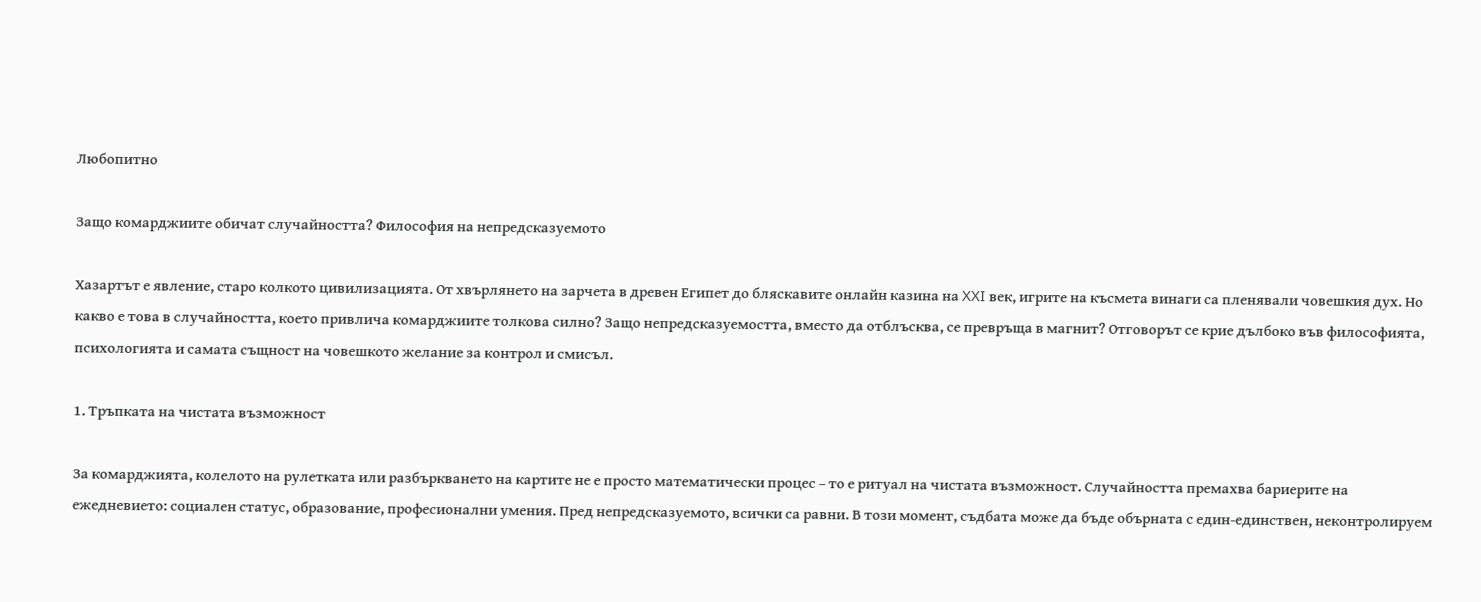Любопитно

Защо комарджиите обичат случайността? Философия на непредсказуемото

Хазартът е явление, старо колкото цивилизацията. От хвърлянето на зарчета в древен Египет до бляскавите онлайн казина на XXI век, игрите на късмета винаги са пленявали човешкия дух. Но какво е това в случайността, което привлича комарджиите толкова силно? Защо непредсказуемостта, вместо да отблъсква, се превръща в магнит? Отговорът се крие дълбоко във философията, психологията и самата същност на човешкото желание за контрол и смисъл.

1. Тръпката на чистата възможност

За комарджията, колелото на рулетката или разбъркването на картите не е просто математически процес – то е ритуал на чистата възможност. Случайността премахва бариерите на ежедневието: социален статус, образование, професионални умения. Пред непредсказуемото, всички са равни. В този момент, съдбата може да бъде обърната с един-единствен, неконтролируем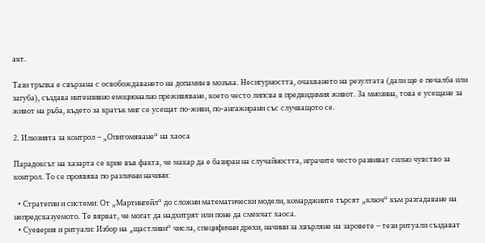акт.

Тази тръпка е свързана с освобождаването на допамин в мозъка. Несигурността, очакването на резултата (дали ще е печалба или загуба), създава интензивно емоционално преживяване, което често липсва в предвидимия живот. За мнозина, това е усещане за живот на ръба, където за кратък миг се усещат по-живи, по-ангажирани със случващото се.

2. Илюзията за контрол – „Опитомяване“ на хаоса

Парадоксът на хазарта се крие във факта, че макар да е базиран на случайността, играчите често развиват силно чувство за контрол. То се проявява по различни начини:

  • Стратегии и системи: От „Мартингейл“ до сложни математически модели, комарджиите търсят „ключ“ към разгадаване на непредсказуемото. Те вярват, че могат да надхитрят или поне да смекчат хаоса.
  • Суеверия и ритуали: Избор на „щастливи“ числа, специфични дрехи, начини за хвърляне на заровете – тези ритуали създават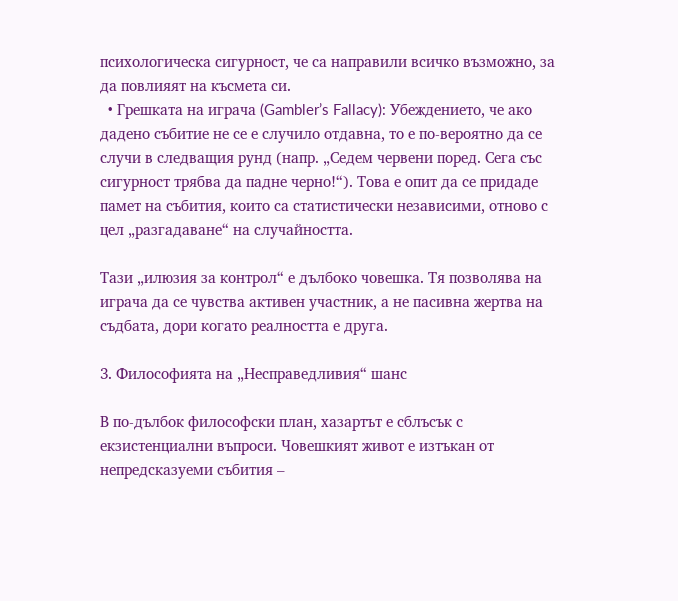психологическа сигурност, че са направили всичко възможно, за да повлияят на късмета си.
  • Грешката на играча (Gambler’s Fallacy): Убеждението, че ако дадено събитие не се е случило отдавна, то е по-вероятно да се случи в следващия рунд (напр. „Седем червени поред. Сега със сигурност трябва да падне черно!“). Това е опит да се придаде памет на събития, които са статистически независими, отново с цел „разгадаване“ на случайността.

Тази „илюзия за контрол“ е дълбоко човешка. Тя позволява на играча да се чувства активен участник, а не пасивна жертва на съдбата, дори когато реалността е друга.

3. Философията на „Несправедливия“ шанс

В по-дълбок философски план, хазартът е сблъсък с екзистенциални въпроси. Човешкият живот е изтъкан от непредсказуеми събития –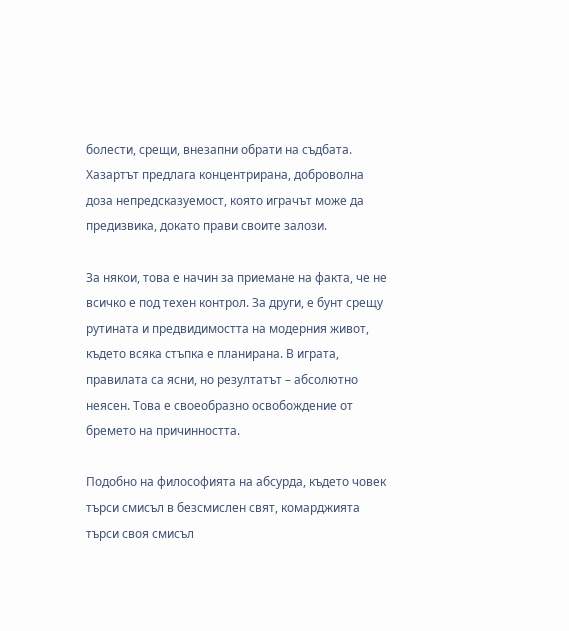болести, срещи, внезапни обрати на съдбата. Хазартът предлага концентрирана, доброволна доза непредсказуемост, която играчът може да предизвика, докато прави своите залози.

За някои, това е начин за приемане на факта, че не всичко е под техен контрол. За други, е бунт срещу рутината и предвидимостта на модерния живот, където всяка стъпка е планирана. В играта, правилата са ясни, но резултатът – абсолютно неясен. Това е своеобразно освобождение от бремето на причинността.

Подобно на философията на абсурда, където човек търси смисъл в безсмислен свят, комарджията търси своя смисъл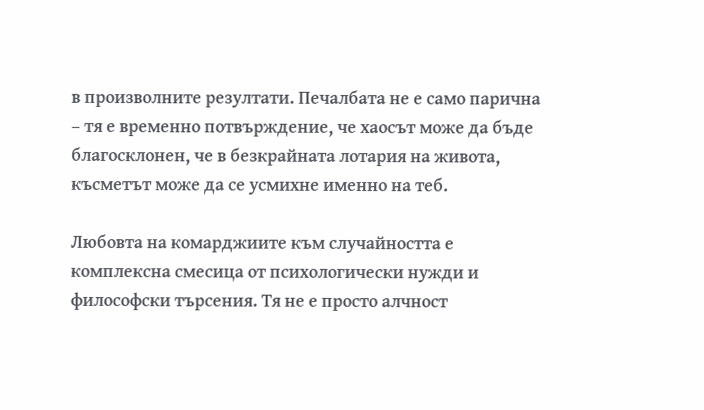в произволните резултати. Печалбата не е само парична – тя е временно потвърждение, че хаосът може да бъде благосклонен, че в безкрайната лотария на живота, късметът може да се усмихне именно на теб.

Любовта на комарджиите към случайността е комплексна смесица от психологически нужди и философски търсения. Тя не е просто алчност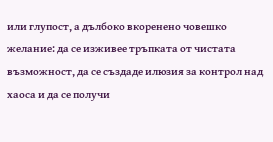или глупост, а дълбоко вкоренено човешко желание: да се изживее тръпката от чистата възможност, да се създаде илюзия за контрол над хаоса и да се получи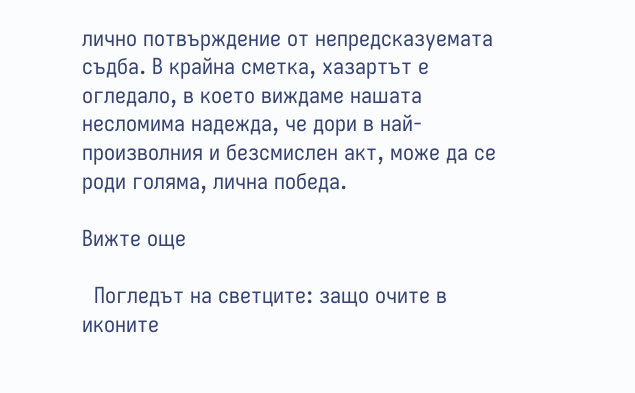лично потвърждение от непредсказуемата съдба. В крайна сметка, хазартът е огледало, в което виждаме нашата несломима надежда, че дори в най-произволния и безсмислен акт, може да се роди голяма, лична победа.

Вижте още

  Погледът на светците: защо очите в иконите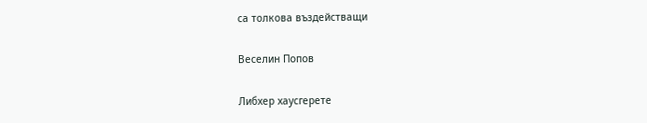са толкова въздействащи

Веселин Попов

Либхер хаусгерете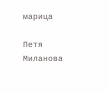марица

Петя Миланова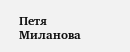Петя Миланова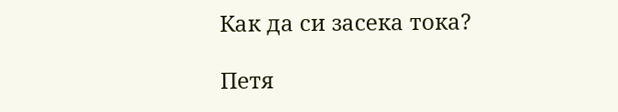Как да си засека тока?

Петя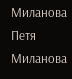Миланова Петя Миланова